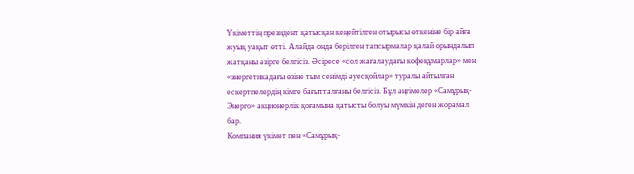Үкіметтің президент қатысқан кеңейтілген отырысы өткеніне бір айға жуық уақыт өтті. Алайда онда берілген тапсырмалар қалай орындалып жатқаны әзірге белгісіз. Әсіресе «сол жағалаудағы кофеқұмарлар» мен «энергетикадағы өзіне тым сенімді әуесқойлар» туралы айтылған ескертпелердің кімге бағытталғаны белгісіз. Бұл әңгімелер «Самұрық-Энерго» акционерлік қоғамына қатысты болуы мүмкін деген жорамал бар.
Компания үкімет пен «Самұрық-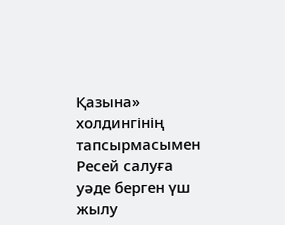Қазына» холдингінің тапсырмасымен Ресей салуға уәде берген үш жылу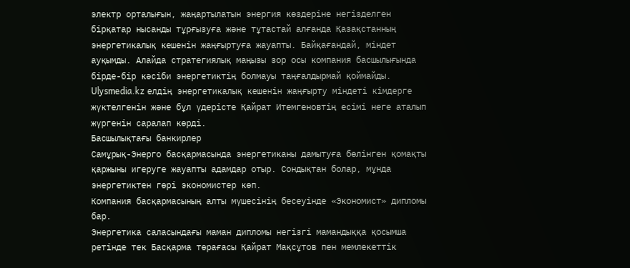электр орталығын, жаңартылатын энергия көздеріне негізделген бірқатар нысанды тұрғызуға және тұтастай алғанда Қазақстанның энергетикалық кешенін жаңғыртуға жауапты. Байқағандай, міндет ауқымды. Алайда стратегиялық маңызы зор осы компания басшылығында бірде-бір кәсіби энергетиктің болмауы таңғалдырмай қоймайды.
Ulysmedia.kz елдің энергетикалық кешенін жаңғырту міндеті кімдерге жүктелгенін және бұл үдерісте Қайрат Итемгеновтің есімі неге аталып жүргенін саралап көрді.
Басшылықтағы банкирлер
Самұрық-Энерго басқармасында энергетиканы дамытуға бөлінген қомақты қаржыны игеруге жауапты адамдар отыр. Сондықтан болар, мұнда энергетиктен гөрі экономистер көп.
Компания басқармасының алты мүшесінің бесеуінде «Экономист» дипломы бар.
Энергетика саласындағы маман дипломы негізгі мамандыққа қосымша ретінде тек Басқарма төрағасы Қайрат Мақсұтов пен мемлекеттік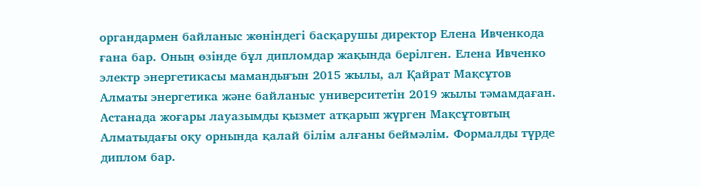органдармен байланыс жөніндегі басқарушы директор Елена Ивченкода ғана бар. Оның өзінде бұл дипломдар жақында берілген. Елена Ивченко электр энергетикасы мамандығын 2015 жылы, ал Қайрат Мақсұтов Алматы энергетика және байланыс университетін 2019 жылы тәмамдаған.
Астанада жоғары лауазымды қызмет атқарып жүрген Мақсұтовтың Алматыдағы оқу орнында қалай білім алғаны беймәлім. Формалды түрде диплом бар.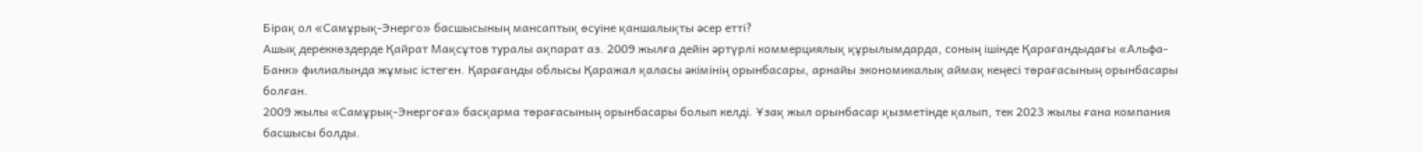Бірақ ол «Самұрық-Энерго» басшысының мансаптық өсуіне қаншалықты әсер етті?
Ашық дереккөздерде Қайрат Мақсұтов туралы ақпарат аз. 2009 жылға дейін әртүрлі коммерциялық құрылымдарда, соның ішінде Қарағандыдағы «Альфа-Банк» филиалында жұмыс істеген. Қарағанды облысы Қаражал қаласы әкімінің орынбасары, арнайы экономикалық аймақ кеңесі төрағасының орынбасары болған.
2009 жылы «Самұрық-Энергоға» басқарма төрағасының орынбасары болып келді. Ұзақ жыл орынбасар қызметінде қалып, тек 2023 жылы ғана компания басшысы болды.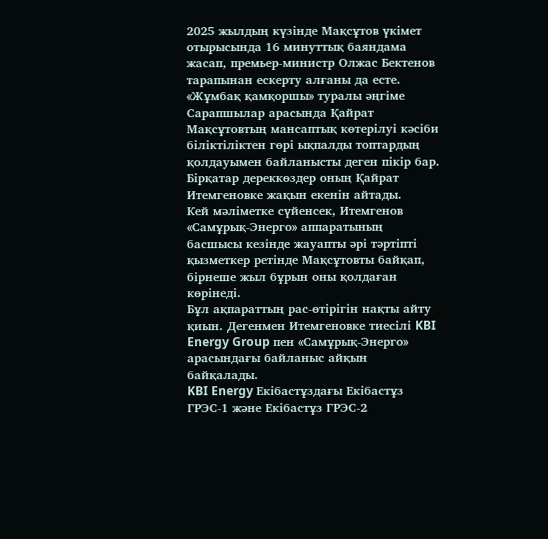2025 жылдың күзінде Мақсұтов үкімет отырысында 16 минуттық баяндама жасап, премьер-министр Олжас Бектенов тарапынан ескерту алғаны да есте.
«Жұмбақ қамқоршы» туралы әңгіме
Сарапшылар арасында Қайрат Мақсұтовтың мансаптық көтерілуі кәсіби біліктіліктен гөрі ықпалды топтардың қолдауымен байланысты деген пікір бар. Бірқатар дереккөздер оның Қайрат Итемгеновке жақын екенін айтады.
Кей мәліметке сүйенсек, Итемгенов «Самұрық-Энерго» аппаратының басшысы кезінде жауапты әрі тәртіпті қызметкер ретінде Мақсұтовты байқап, бірнеше жыл бұрын оны қолдаған көрінеді.
Бұл ақпараттың рас-өтірігін нақты айту қиын. Дегенмен Итемгеновке тиесілі KBI Energy Group пен «Самұрық-Энерго» арасындағы байланыс айқын байқалады.
KBI Energy Екібастұздағы Екібастұз ГРЭС-1 және Екібастұз ГРЭС-2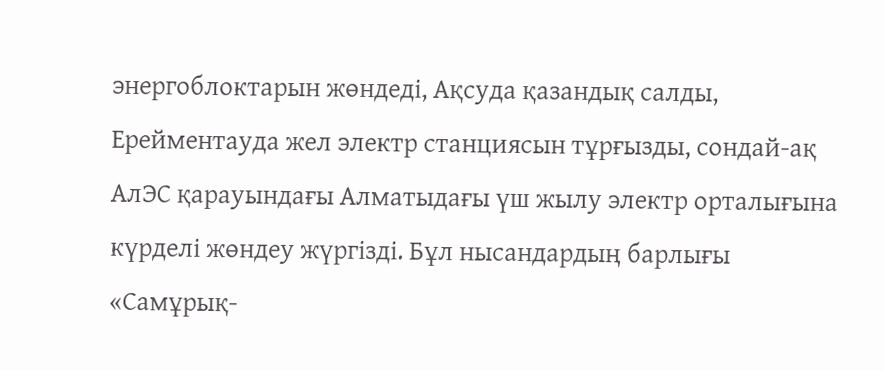энергоблоктарын жөндеді, Ақсуда қазандық салды, Ерейментауда жел электр станциясын тұрғызды, сондай-ақ АлЭС қарауындағы Алматыдағы үш жылу электр орталығына күрделі жөндеу жүргізді. Бұл нысандардың барлығы «Самұрық-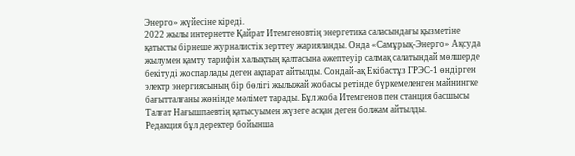Энерго» жүйесіне кіреді.
2022 жылы интернетте Қайрат Итемгеновтің энергетика саласындағы қызметіне қатысты бірнеше журналистік зерттеу жарияланды. Онда «Самұрық-Энерго» Ақсуда жылумен қамту тарифін халықтың қалтасына әжептеуір салмақ салатындай мөлшерде бекітуді жоспарлады деген ақпарат айтылды. Сондай-ақ Екібастұз ГРЭС-1 өндірген электр энергиясының бір бөлігі жылыжай жобасы ретінде бүркемеленген майнингке бағытталғаны жөнінде мәлімет тарады. Бұл жоба Итемгенов пен станция басшысы Талғат Нағышпаевтің қатысуымен жүзеге асқан деген болжам айтылды.
Редакция бұл деректер бойынша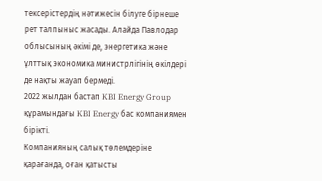тексерістердің нәтижесін білуге бірнеше рет талпыныс жасады. Алайда Павлодар облысының әкімі де, энергетика және ұлттық экономика министрлігінің өкілдері де нақты жауап бермеді.
2022 жылдан бастап KBI Energy Group құрамындағы KBI Energy бас компаниямен бірікті.
Компанияның салық төлемдеріне қарағанда, оған қатысты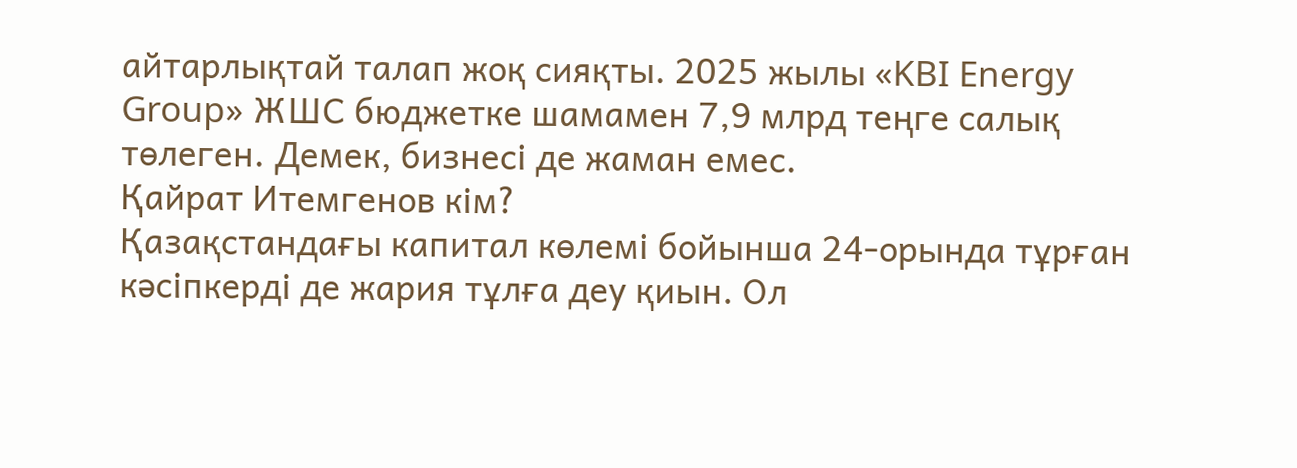айтарлықтай талап жоқ сияқты. 2025 жылы «KBI Energy Group» ЖШС бюджетке шамамен 7,9 млрд теңге салық төлеген. Демек, бизнесі де жаман емес.
Қайрат Итемгенов кім?
Қазақстандағы капитал көлемі бойынша 24-орында тұрған кәсіпкерді де жария тұлға деу қиын. Ол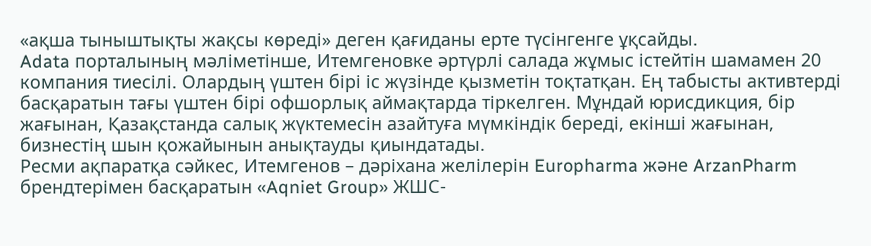«ақша тыныштықты жақсы көреді» деген қағиданы ерте түсінгенге ұқсайды.
Adata порталының мәліметінше, Итемгеновке әртүрлі салада жұмыс істейтін шамамен 20 компания тиесілі. Олардың үштен бірі іс жүзінде қызметін тоқтатқан. Ең табысты активтерді басқаратын тағы үштен бірі офшорлық аймақтарда тіркелген. Мұндай юрисдикция, бір жағынан, Қазақстанда салық жүктемесін азайтуға мүмкіндік береді, екінші жағынан, бизнестің шын қожайынын анықтауды қиындатады.
Ресми ақпаратқа сәйкес, Итемгенов – дәріхана желілерін Europharma және ArzanPharm брендтерімен басқаратын «Aqniet Group» ЖШС-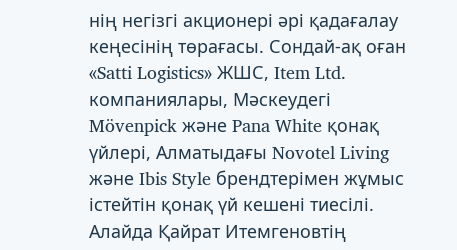нің негізгі акционері әрі қадағалау кеңесінің төрағасы. Сондай-ақ оған «Satti Logistics» ЖШС, Item Ltd. компаниялары, Мәскеудегі Mövenpick және Pana White қонақ үйлері, Алматыдағы Novotel Living және Ibis Style брендтерімен жұмыс істейтін қонақ үй кешені тиесілі.
Алайда Қайрат Итемгеновтің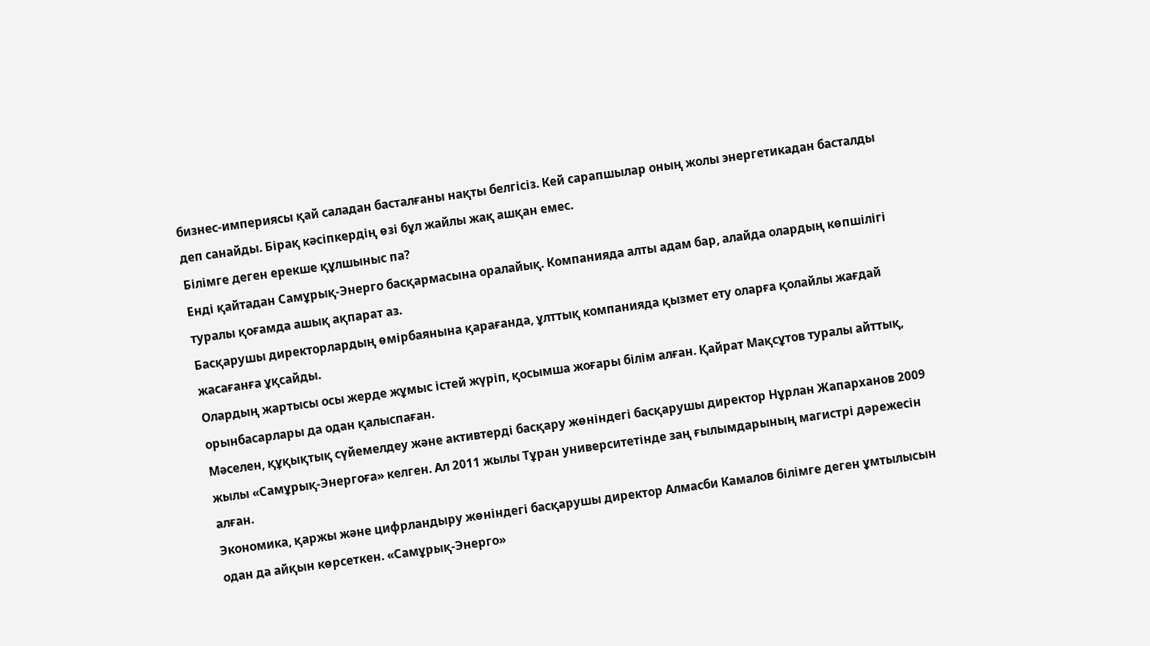бизнес-империясы қай саладан басталғаны нақты белгісіз. Кей сарапшылар оның жолы энергетикадан басталды деп санайды. Бірақ кәсіпкердің өзі бұл жайлы жақ ашқан емес.
Білімге деген ерекше құлшыныс па?
Енді қайтадан Самұрық-Энерго басқармасына оралайық. Компанияда алты адам бар, алайда олардың көпшілігі туралы қоғамда ашық ақпарат аз.
Басқарушы директорлардың өмірбаянына қарағанда, ұлттық компанияда қызмет ету оларға қолайлы жағдай жасағанға ұқсайды.
Олардың жартысы осы жерде жұмыс істей жүріп, қосымша жоғары білім алған. Қайрат Мақсұтов туралы айттық, орынбасарлары да одан қалыспаған.
Мәселен, құқықтық сүйемелдеу және активтерді басқару жөніндегі басқарушы директор Нұрлан Жапарханов 2009 жылы «Самұрық-Энергоға» келген. Ал 2011 жылы Тұран университетінде заң ғылымдарының магистрі дәрежесін алған.
Экономика, қаржы және цифрландыру жөніндегі басқарушы директор Алмасби Камалов білімге деген ұмтылысын одан да айқын көрсеткен. «Самұрық-Энерго»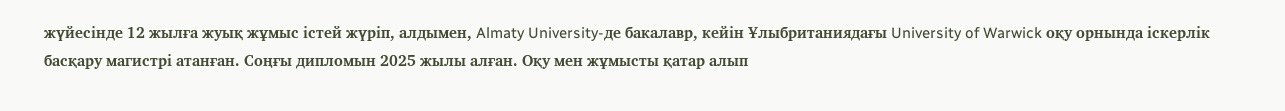жүйесінде 12 жылға жуық жұмыс істей жүріп, алдымен, Almaty University-де бакалавр, кейін Ұлыбританиядағы University of Warwick оқу орнында іскерлік басқару магистрі атанған. Соңғы дипломын 2025 жылы алған. Оқу мен жұмысты қатар алып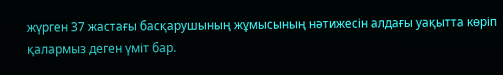жүрген 37 жастағы басқарушының жұмысының нәтижесін алдағы уақытта көріп қалармыз деген үміт бар.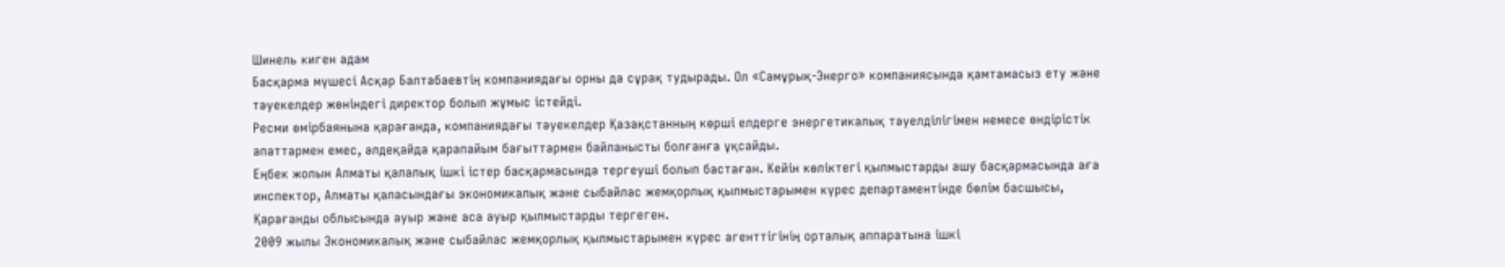Шинель киген адам
Басқарма мүшесі Асқар Балтабаевтің компаниядағы орны да сұрақ тудырады. Ол «Самұрық-Энерго» компаниясында қамтамасыз ету және тәуекелдер жөніндегі директор болып жұмыс істейді.
Ресми өмірбаянына қарағанда, компаниядағы тәуекелдер Қазақстанның көрші елдерге энергетикалық тәуелділігімен немесе өндірістік апаттармен емес, әлдеқайда қарапайым бағыттармен байланысты болғанға ұқсайды.
Еңбек жолын Алматы қалалық ішкі істер басқармасында тергеуші болып бастаған. Кейін көліктегі қылмыстарды ашу басқармасында аға инспектор, Алматы қаласындағы экономикалық және сыбайлас жемқорлық қылмыстарымен күрес департаментінде бөлім басшысы, Қарағанды облысында ауыр және аса ауыр қылмыстарды тергеген.
2009 жылы Экономикалық және сыбайлас жемқорлық қылмыстарымен күрес агенттігінің орталық аппаратына ішкі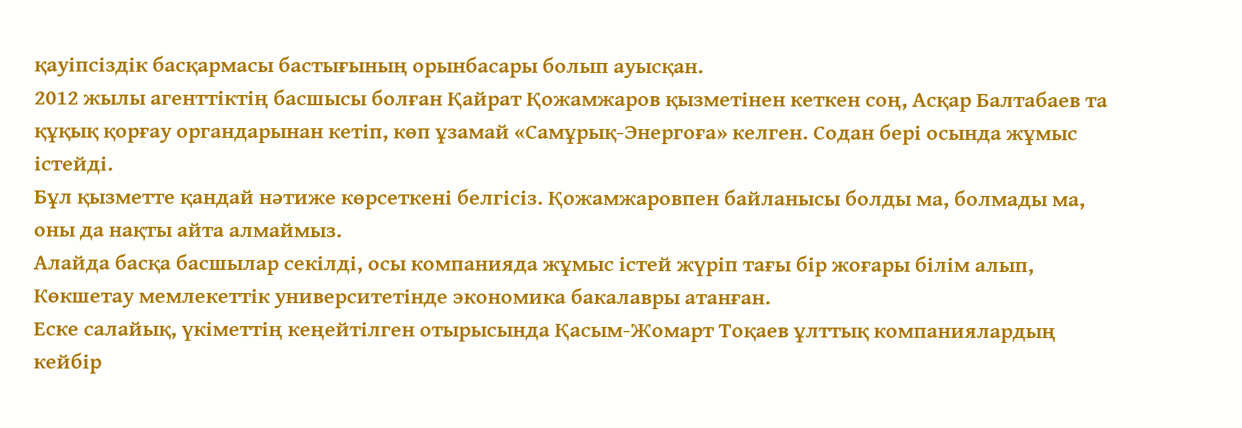қауіпсіздік басқармасы бастығының орынбасары болып ауысқан.
2012 жылы агенттіктің басшысы болған Қайрат Қожамжаров қызметінен кеткен соң, Асқар Балтабаев та құқық қорғау органдарынан кетіп, көп ұзамай «Самұрық-Энергоға» келген. Содан бері осында жұмыс істейді.
Бұл қызметте қандай нәтиже көрсеткені белгісіз. Қожамжаровпен байланысы болды ма, болмады ма, оны да нақты айта алмаймыз.
Алайда басқа басшылар секілді, осы компанияда жұмыс істей жүріп тағы бір жоғары білім алып, Көкшетау мемлекеттік университетінде экономика бакалавры атанған.
Еске салайық, үкіметтің кеңейтілген отырысында Қасым-Жомарт Тоқаев ұлттық компаниялардың кейбір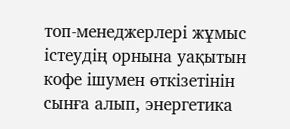топ-менеджерлері жұмыс істеудің орнына уақытын кофе ішумен өткізетінін сынға алып, энергетика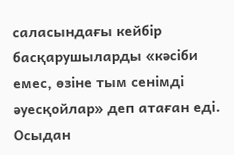саласындағы кейбір басқарушыларды «кәсіби емес, өзіне тым сенімді әуесқойлар» деп атаған еді.
Осыдан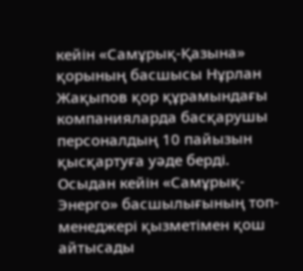кейін «Самұрық-Қазына» қорының басшысы Нұрлан Жақыпов қор құрамындағы компанияларда басқарушы персоналдың 10 пайызын қысқартуға уәде берді.
Осыдан кейін «Самұрық-Энерго» басшылығының топ-менеджері қызметімен қош айтысады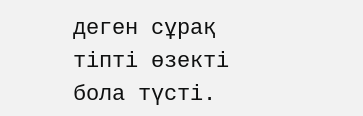деген сұрақ тіпті өзекті бола түсті.